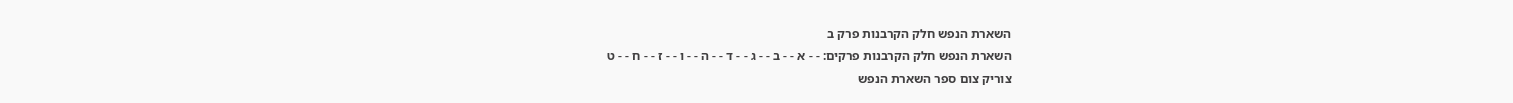השארת הנפש חלק הקרבנות פרק ב
השארת הנפש חלק הקרבנות פרקים: - - א - - ב - - ג - - ד - - ה - - ו - - ז - - ח - - ט
צוריק צום ספר השארת הנפש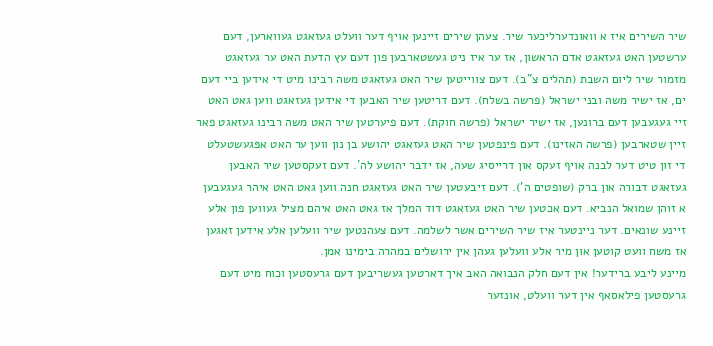שיר השירים איז א וואונדערליכער שיר. צעהן שירים זיינען אויף דער וועלט געזאגט געווארען, דעם ערשטען האט געזאגט אדם הראשון, אז ער איז ניט געשטארבען פון דעם עץ הדעת האט ער געזאגט מזמור שיר ליום השבת (תהלים צ"ב). דעם צווייטען שיר האט געזאגט משה רבינו מיט די אידען ביי דעם ים, אז ישיר משה ובני ישראל (פרשה בשלח). דעם דריטען שיר האבען די אידען געזאגט ווען גאט האט זיי געגעבען דעם ברונען, אז ישיר ישראל (פרשה חוקת). דעם פיערטען שיר האט משה רבינו געזאגט פאר זיין שטארבען (פרשה האזינו). דעם פינפטען שיר האט געזאגט יהושע בן נון ווען ער האט אפּגעשטעלט די זון טיט דער לבנה אויף זעקס און דרייסיג שעה, אז ידבר יהושע לה'. דעם זעקסטען שיר האבען געזאגט דבורה און ברק (שופטים ה'). דעם זיבעטען שיר האט געזאגט חנה ווען גאט האט איהר געגעבען א זוהן שמואל הנביא. דעם אכטען שיר האט געזאגט דוד המלך אז גאט האט איהם מציל געווען פון אלע זיינע שונאים. דער ניינטער איז שיר השירים אשר לשלמה. דעם צעהנטען שיר וועלען אלע אידען זאגען אז משח וועט קוטען און מיר אלע וועלען געהן אין ירושלים במהרה בימינו אמן.
מיינע ליבע ברידער! אין דעם חלק הנבואה האב איך דארטען געשריבען דעם גרעסטען וכוח מיט דעם גרעסטען פילאסאף אין דער וועלט, אונזער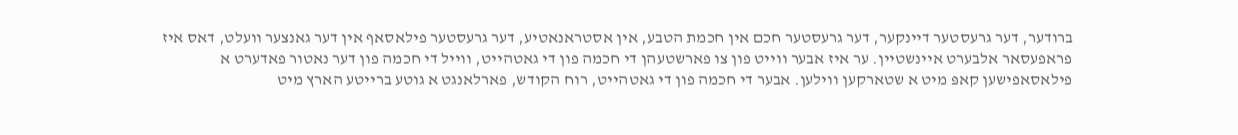ברודער, דער גרעסטער דיינקער, דער גרעסטער חכם אין חכמת הטבע, אין אסטראנאטיע, דער גרעסטער פילאסאף אין דער גאנצער וועלט, דאס איז פראפעסאר אלבערט איינשטיין. ער איז אבער ווייט פון צו פארשטעהן די חכמה פון די גאטהייט, ווייל די חכמה פון דער נאטור פאדערט א פילאסאפישען קאפּ מיט א שטארקען ווילען. אבער די חכמה פון די גאטהייט, רוח הקודש, פארלאנגט א גוטע ברייטע הארץ מיט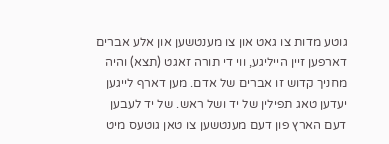גוטע מדות צו גאט און צו מענטשען און אלע אברים דארפען זיין הייליגע, ווי די תורה זאגט (תצא) והיה מחניך קדוש זו אברים של אדם. מען דארף לייגען יעדען טאג תפילין של יד ושל ראש. של יד לעבען דעם הארץ פון דעם מענטשען צו טאן גוטעס מיט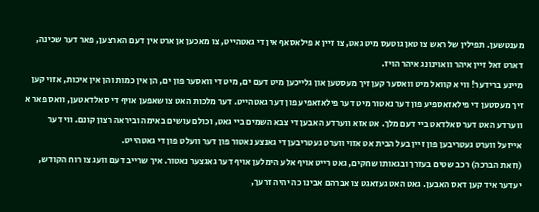מענטשען. תפילין של ראש צו טאן גוטעס מיט גאט, צו זיין א פילאסאף אין די גאטהייט, צו מאכען אן ארט אין דעם הארצען, פאר דער שכינה, דארט זאל זיין איהר וואוינונג איהר הויז.
מיינע ברידער! ווי א קוואל מיט וואסער קען זיך מעסטען און גלייכען מיט דעם ים, מיט די וואסער פון ים, הן אין כמות והן אין איכות, אזוי קען זיך מעסטען די פילאזאספיע פון דער נאטור מיט דער פילאזאפיע פון דער גאטהייט. דער מלכות האט צו שאפען אויף די סאלדאטען, וואס פאר א ווערדע האט דער סאלדאט ביי דעם מלך. אט אזא ווערדע האבען די צבא השמים ביי גאט, וכולם עושים באימה וביראה רצון קונם. ווי דער אייזעל ווערט געטריבען פון זיין בעל הבית אט אזוי ווערט געטריבען די גאנצע נאטור פון דער וועלט פון די גאטהייט.
(וזאת הברכה) רכב שטים בעזרך ובגאותו שחקים, גאט רייט אויף אלע הימלען אויף דער גאגצער נאטור. איך שרייב דעם וועג צו רוח הקודש, יעדער איד קען דאס האבען. גאט האט געזאגט צו אברהם אבינו כה יהיה זרעך,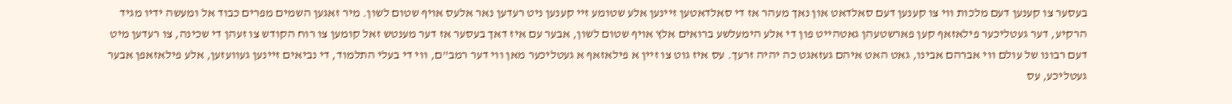בעסער צו קענען דעם מלכות ווי צו קענען דעם סאלדאט און נאך מעהר אז די סאלדאטען זיינען אלע שטומע זיי קענען ניט רעדען נאר אלעס אויף שטום לשון. מיר זאגען השמים מפרים כבוד אל ומעשה ידיו מגיד הרקיע, דער געטליכער פילאזאף קען פארשטעהן גאטהייט פון די אלע הימעלשע ברואים אלץ אויף שטום לשון, אבער עם איז דאך בעסער אז דער מענטש זאל קומען צו רוח הקודש צו זעהן די שכינה, צו רעדען מיט דעם רבונו של עולם ווי אברהם אבינו, גאט האט איהם געזאגט כה יהיה זרעך. עס איז גוט צו זיין א פילאזאף א געטליכער מאן ווי דער רמב"ם, ווי די בעלי התלמוד, די נביאים זיינען געוועזען, אלע פילאזאפן אבער געטליכע, עס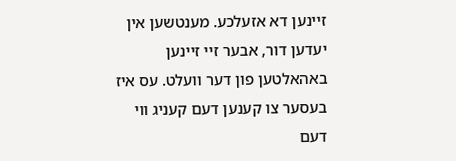זיינען דא אזעלכע. מענטשען אין יעדען דור, אבער זיי זיינען באהאלטען פון דער וועלט. עס איז בעסער צו קענען דעם קעניג ווי דעם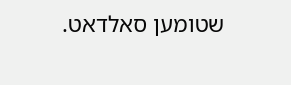שטומען סאלדאט.